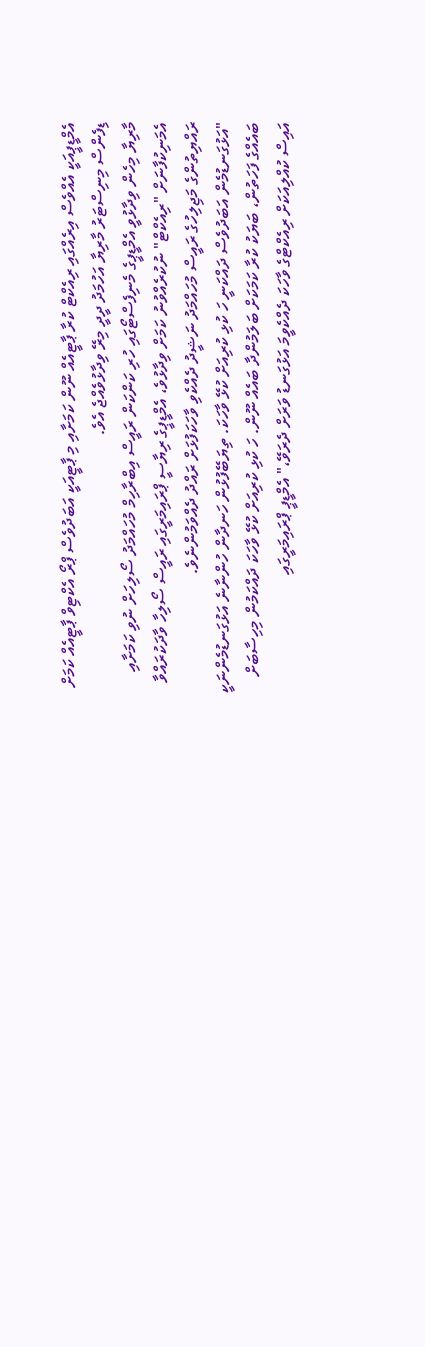އެމްޑީޕީއަކީ އެއްވެސް އިރެއްގައި ރިއެކްޓް ކުރާ ޕާޓީއެއް ނޫން ކަމަށާއި މި ޕާޓީއަކީ އަބަދުވެސް ޕްރޯ އެކްޓިވް ޕާޓީއެއް ކަމަށް ޑިފެންސް މިނިސްޓަރު މާރިޔާ އަހުމަދު ދީދީ މިރޭ ވިދާޅުވެއްޖެ އެވެ.
މާރިޔާ މިހެން ވިދާޅުވީ އެމްޑީޕީގެ މެނިފެސްޓޯގައި ހުރި ކަންކަން ރައީސް އިބްރާހިމް މުހައްމަދު ސޯލިހަށް ނުވި ކަމަށާއި އެމަނިކުފާނަށް "ރިއެކްޓް" ނުކުރެއްވުނު ކަމަށް ވިދާޅުވެ، އެމްޑީޕީގެ ރިޔާސީ ޕްރައިމަރީގައި ރައީސް ސޯލިހާ ވާދަކުރައްވާ ރައްޔިތުންގެ މަޖިލިހުގެ ރައީސް މުހައްމަދު ނަޝީދު ދެއްކެވި ވާހަކަފުޅަށް ރައްދު ދެއްވަމުންނެވެ.
"އަޅުގަނޑުމެން އަބަދުވެސް ދައްކަނީ ހަ ކުޅި ކުރިއަށް ކުޅޭ ވާހަކަ. ތިޔަބޭފުޅުން ހަނދާން ހުންނާނެ އަޅުގަނޑުމެންނަކީ ބައެއްގެ ފަހަތުން، ބަޔަކު ކުރާ ކަމަކަށް ބަލަމުންދާ ބައެއް ނޫން. ހަ ކުޅި ކުރިއަށް ކުޅޭ ވާހަކަ ދައްކަމުން މިހިސާބަށް އައިސް ކުއްލިއަކަށް ރިއެކްޓްގެ ވާހަކަ ދެއްކެވީމަ އަޅުގަނޑު ވަރަށް ދެރަވޭ،" އެމްޑީޕީ ޕްރައިމަރީގައި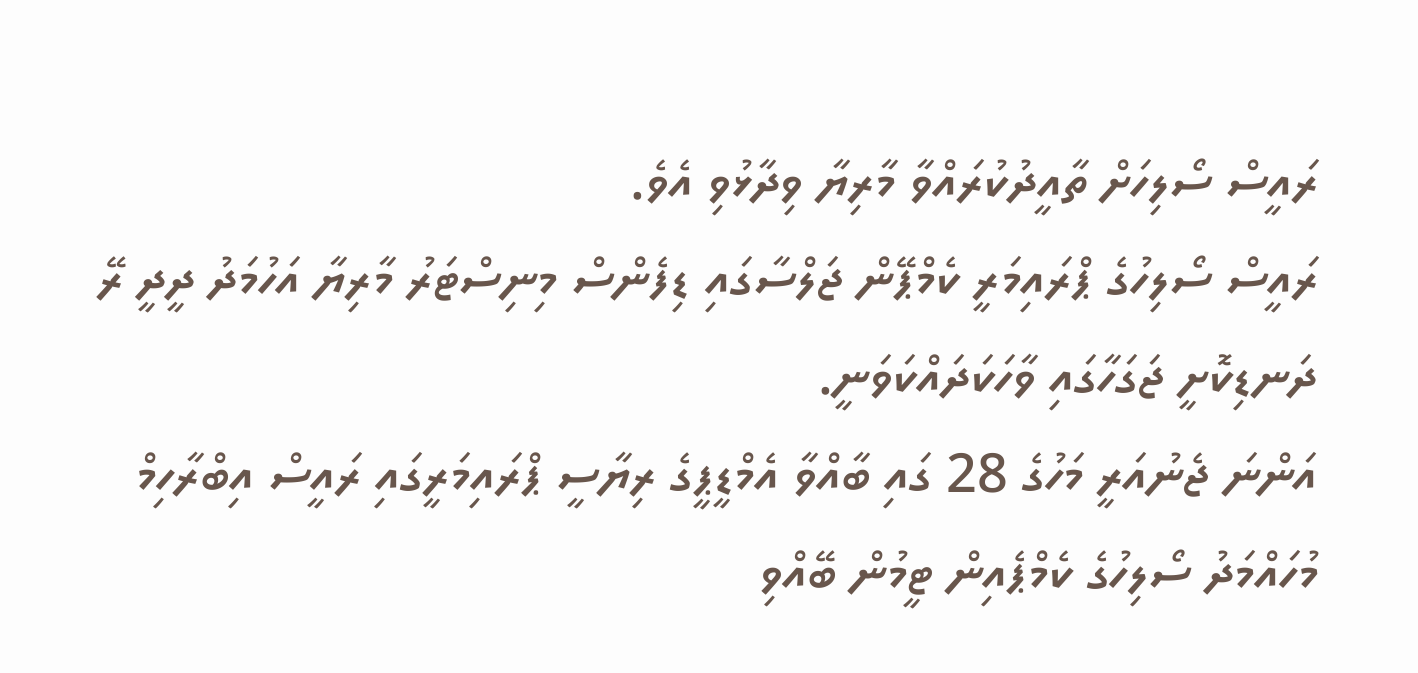ރައީސް ސޯލިހަށް ތާއީދުކުރައްވާ މާރިޔާ ވިދާޅުވި އެވެ.
ރައީސް ސޯލިހުގެ ޕްރައިމަރީ ކެމްޕޭން ޖަލްސާގައި ޑިފެންސް މިނިސްޓަރު މާރިޔާ އަހުމަދު ދީދީ ރޭ ދަނޑިކޮށީ ޖަގަހާގައި ވާހަކަދައްކަވަނީ.
އަންނަ ޖެނުއަރީ މަހުގެ 28 ގައި ބާއްވާ އެމްޑީޕީގެ ރިޔާސީ ޕްރައިމަރީގައި ރައީސް އިބްރާހިމް މުހައްމަދު ސޯލިހުގެ ކެމްޕެއިން ޓީމުން ބޭއްވި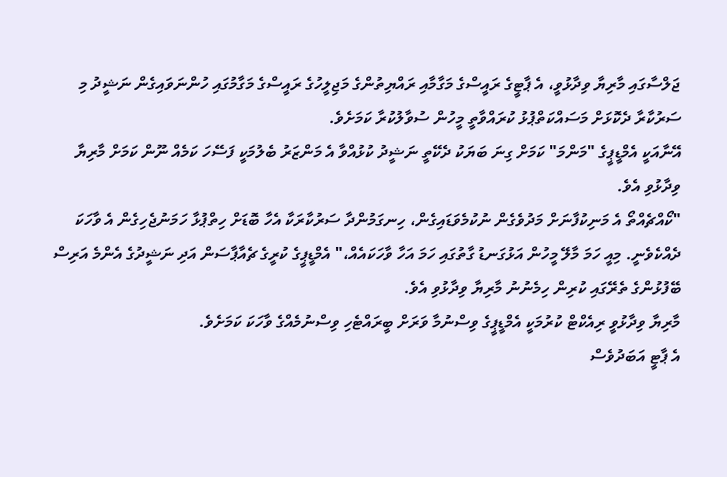ޖަލްސާގައި މާރިޔާ ވިދާޅުވީ، އެ ޕާޓީގެ ރައީސްގެ މަގާމާއި ރައްޔިތުންގެ މަޖިލީހުގެ ރައީސްގެ މަގާމުގައި ހުންނަވައިގެން ނަޝީދު މި ސަރުކާރާ ދެކޮޅަށް މަސައްކަތްޕުޅު ކުރައްވާތީ މީހުން ސުވާލުކުރާ ކަމަށެވެ.
އޭނާއަކީ އެމްޑީޕީގެ "މަންމަ" ކަމަށް ގިނަ ބަޔަކު ދެކޭތީ ނަޝީދު ކުޅުއްވާ އެ މަންޒަރު ބެލުމަކީ ފަސޭހަ ކަމެއް ނޫން ކަމަށް މާރިޔާ ވިދާޅުވި އެވެ.
"ކޯއްޗެއްތޯ އެ މަނިކުފާނަށް މަދުވެގެން ނުކުމެވަޑައިގެން، ހިނގަމުންދާ ސަރުކާރަކާ އެހާ ބޮޑަށް ހިތްޕުޅާ ހަމަނުޖެހިގެން އެ ވާހަކަ ދެއްކެވެނީ. މިއީ ހަމަ މާލޭ މީހުން އަޅުގަނޑު ގާތުގައި ހަމަ އަހާ ވާހަކައެއް،" އެމްޑީޕީގެ ކުރީގެ ޗެއާޕާސަން އަދި ނަޝީދުގެ އެންމެ އަރިސް ބޭފުޅުންގެ ތެރޭގައި ކުރިން ހިމެނުނު މާރިޔާ ވިދާޅުވި އެވެ.
މާރިޔާ ވިދާޅުވީ ރިއެކްޓް ކުރުމަކީ އެމްޑީޕީގެ ވިސްނުމާ ވަރަށް ބީރައްޓެހި ވިސްނުމެއްގެ ވާހަކަ ކަމަށެވެ.
އެ ޕާޓީ އަބަދުވެސް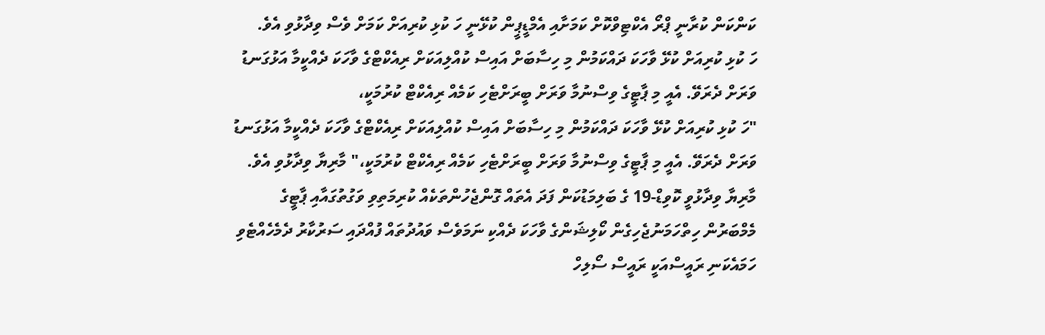ކަންކަން ކުރާނީ ޕްރޯ އެކްޓިވްކޮށް ކަމަށާއި އެމްޑީޕީން ކުޅޭނީ ހަ ކުޅި ކުރިއަށް ކަމަށް ވެސް ވިދާޅުވި އެވެ.
ހަ ކުޅި ކުރިއަށް ކުޅޭ ވާހަކަ ދައްކަމުން މި ހިސާބަށް އައިސް ކުއްލިއަކަށް ރިއެކްޓްގެ ވާހަކަ ދެއްކީމާ އަޅުގަނޑު ވަރަށް ދެރަވޭ. އެއީ މި ޕާޓީގެ ވިސްނުމާ ވަރަށް ބީރަށްޓެހި ކަމެއް ރިއެކްޓް ކުރުމަކީ،
"ހަ ކުޅި ކުރިއަށް ކުޅޭ ވާހަކަ ދައްކަމުން މި ހިސާބަށް އައިސް ކުއްލިއަކަށް ރިއެކްޓްގެ ވާހަކަ ދެއްކީމާ އަޅުގަނޑު ވަރަށް ދެރަވޭ. އެއީ މި ޕާޓީގެ ވިސްނުމާ ވަރަށް ބީރަށްޓެހި ކަމެއް ރިއެކްޓް ކުރުމަކީ،" މާރިޔާ ވިދާޅުވި އެވެ.
މާރިޔާ ވިދާޅުވީ ކޮވިޑް-19 ގެ ބަލިމަޑުކަން ފަދަ އެތައް ގޮންޖެހުންތަކެއް ކުރިމަތިވި ވަގުތުގައާއި ޕާޓީގެ މެމްބަރުން ހިތްހަމަނުޖެހިގެން ކޯލިޝަންގެ ވާހަކަ ދެއްކި ނަމަވެސް ވައުދުތައް ފުއްދައި ސަރުކާރު ދެމެހެއްޓެވި ހަމައެކަނި ރައީސްއަކީ ރައީސް ސޯލިހް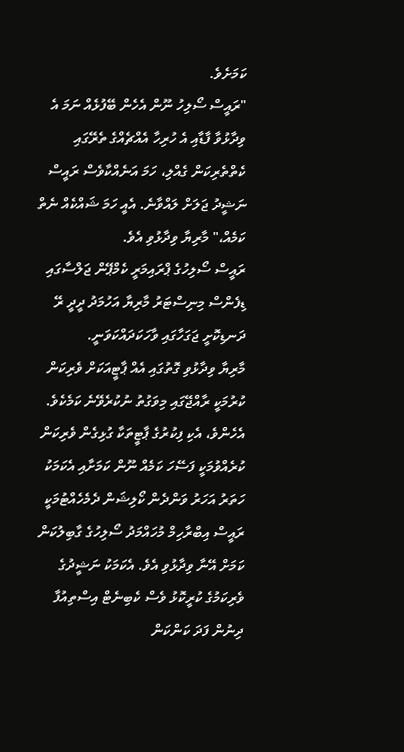ކަމަށެވެ.
"ރައީސް ސޯލިހު ނޫން އެހެން ބޭފުޅެއް ނަމަ އެ ވިދާޅުވާ ފާޑާއި އެ ހުރިހާ އެއްޗެއްގެ ތެރޭގައި ކެތްތެރިކަން ގެއްލި، ހަމަ އަނެއްކާވެސް ރައީސް ނަޝީދު ޖަލަށް ލައްވާނެ. އެއީ ހަމަ ޝައްކެއް ނެތް ކަމެއް،" މާރިޔާ ވިދާޅުވި އެވެ.
ރައީސް ސޯލިހުގެ ޕްރައިމަރީ ކެމްޕޭން ޖަލްސާގައި ޑިފެންސް މިނިސްޓަރު މާރިޔާ އަހުމަދު ދީދީ ރޭ ދަނޑިކޮށީ ޖަގަހާގައި ވާހަކަދައްކަވަނީ.
މާރިޔާ ވިދާޅުވި ގޮތުގައި އެއް ޕާޓީއަކަށް ވެރިކަން ކުރުމަކީ ރާއްޖޭގައި މިވަގުތު ނުކުރެވޭނެ ކަމެކެވެ. އެހެންވެ، އެކި ފިކުރުގެ ޕާޓީތަކާ ގުޅިގެން ވެރިކަން ކުރެއްވުމަކީ ފަސޭހަ ކަމެއް ނޫން ކަމަށާއި އެކަމަކު ހަތަރު އަހަރު ވަންދެން ކޯލިޝަން ދެމެހެއްޓުމަކީ ރައީސް އިބްރާހިމް މުހައްމަދު ސޯލިހުގެ ގާބިލުކަން ކަމަށް އޭނާ ވިދާޅުވި އެވެ. އެކަމަކު ނަޝީދުގެ ވެރިކަމުގެ ކުރީކޮޅު ވެސް ކެބިނެޓް އިސްތިއުފާ ދިނުން ފަދަ ކަންކަން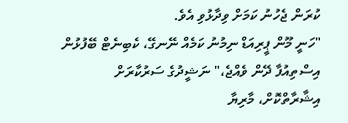ކުރަން ޖެހުނު ކަމަށް ވިދާޅުވި އެވެ.
"ހަނީ މޫން ޕީރިއަޑް ނިމުނު ކަމެއް ނޭނގޭ، ކެބިނެޓް ބޭފުޅުން އިސްތިއުފާ ދޭން ވެއްޖެ،" ނަޝީދުގެ ސަރުކާރަށް އިޝާރާތްކޮށް، މާރިޔާ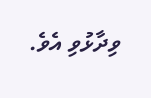ވިދާޅުވި އެވެ.